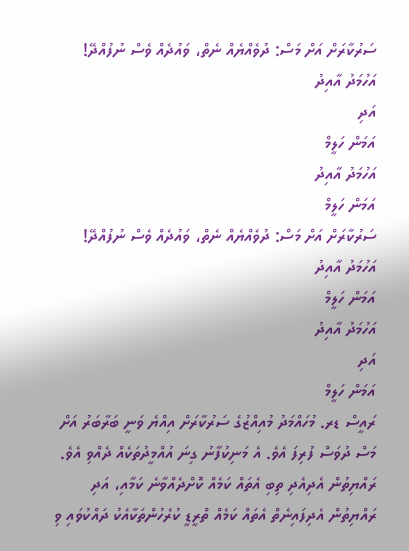ސަރުކާރަށް އަށް މަސް: ދުވެއްޔެއް ނެތް، ވައުދެއް ވެސް ނުފުއްދޭ!
އަހުމަދު އާއިދު
އަދި
އަމަން ހަލީމް
އަހުމަދު އާއިދު
އަމަން ހަލީމް
ސަރުކާރަށް އަށް މަސް: ދުވެއްޔެއް ނެތް، ވައުދެއް ވެސް ނުފުއްދޭ!
އަހުމަދު އާއިދު
އަމަން ހަލީމް
އަހުމަދު އާއިދު
އަދި
އަމަން ހަލީމް
ރައީސް ޑރ. މުހައްމަދު މުއިއްޒުގެ ސަރުކާރަށް އިއްޔެ ވަނީ ބަރާބަރު އަށް މަސް ދުވަސް ފުރިފަ އެވެ. އެ މަނިކުފާނު ގިނަ އުއްމީދުތަކެއް ދެއްވި އެވެ. ރައްޔިތުން އެދިއެދި ތިބި އެތައް ކަމެއް ކޮށްދެއްވާނެ ކަމާއި، އަދި ރައްޔިތުން އެދިފައިނެތް އެތައް ކަމެއް ތްރީޑީ ކުރެހުންތަކާއެކު ދައްކުވައި ވި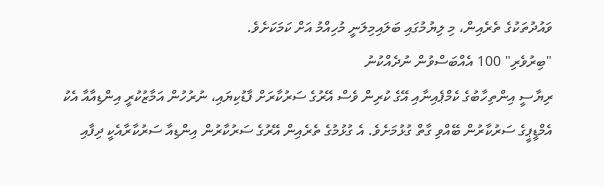ވައުދުތަކުގެ ތެރެއިން، މި ލިޔުމުގައި ބަލައިމިލަނީ މުހިއްމު އަށް ކަމަކަށެވެ.
"ބިރުވެރި" 100 އެއްބަސްވުން ނުދެއްކުނު
ރިޔާސީ އިންތިހާބުގެ ކެމްޕެއިނާއި އޭގެ ކުރިން ވެސް އޭރުގެ ސަރުކާރަށް ފާޑުކިޔައި، ނުރުހުން އަމާޒުކުރީ އިންޑިއާއާ އެކު އެމްޑީޕީގެ ސަރުކާރުން ބޭއްވި ގާތް ގުޅުމަށެވެ. އެ ގުޅުމުގެ ތެރެއިން އޭރުގެ ސަރުކާރުން އިންޑިއާ ސަރުކާރާއެކީ ދިފާއި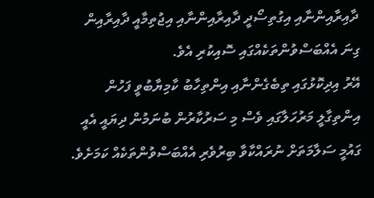ދާއިރާއިންނާއި އިގުތިސޯދީ ދާއިރާއިންނާއި އިޖުތިމާއީ ދާއިރާއިން ގިނަ އެއްބަސްވުންތަކެއްގައި ސޮއިކުރި އެވެ.
އޭރު އިދިކޮޅުގައި ތިބެގެންނާއި އިންތިހާބު ކާމިޔާބުވީ ފަހުން އިންތިގާލީ މަރުހަލާގައި ވެސް މި ސަރުކާރުން ބުނަމުން ދިޔައީ އެއީ ގައުމީ ސަލާމަތަށް ނުރައްކާވާ ބިރުވެރި އެއްބަސްވުންތަކެއް ކަމަށެވެ.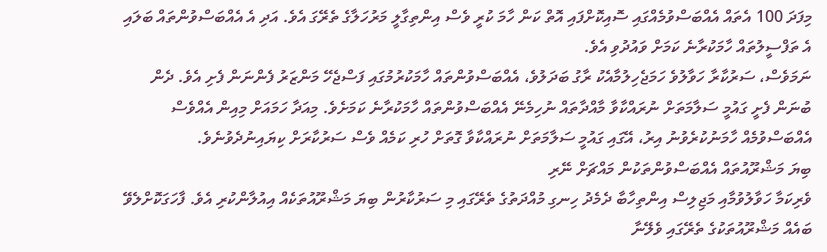މިފަދަ 100 އެތައް އެއްބަސްވުމެއްގައި ސޮއިކޮށްފައި އޮތް ކަން ހާމަ ކުރީ ވެސް އިންތިގާލީ މަރުހަލާގެ ތެރޭގަ އެވެ. އަދި އެ އެއްބަސްވުންތައް ބަލައި އެ ތަފްސީލުތައް ހާމަކުރާނެ ކަމަށް ވައުދުވި އެވެ.
ނަމަވެސް، ސަރުކާރާ ހަވާލުވެ ހަމަޖެހިލުމާއެކު ރާގު ބަދަލުވެ، އެއްބަސްވުންތައް ހާމަކުރުމުގައި ފަސްޖެހޭ މަންޒަރު ފެންނަން ފެށި އެވެ. ދެން ބުނަން ފެށީ ގައުމީ ސަލާމަތަށް ނުރައްކާވާ މާއްދާތައް ނުހިމެނޭ އެއްބަސްވުންތައް ހާމަކުރާނެ ކަމަށެވެ. މިއަދާ ހަމައަށް މިއިން އެއްވެސް އެއްބަސްވުމެއް ހާމަނުކުރެވުނު އިރު، އޭގައި ގައުމީ ސަލާމަތަށް ނުރައްކާވާ ގޮތަށް ހުރި ކަމެއް ވެސް ސަރުކާރަށް ކިޔައިނުދެވުނެވެ.
ބިޔަ މަޝްރޫއުތައް އެއްބަސްވުންތަކުން މައްޗަށް ނޭރި
ވެރިކަމާ ހަވާލުވުމާއި މަޖިލިސް އިންތިހާބާ ދެމެދު ހިނގި މުއްދަތުގެ ތެރޭގައި މި ސަރުކާރުން ބިޔަ މަޝްރޫއުތަކެއް އިއުލާންކުރި އެވެ. ފާހަގަކޮށްލެވޭ ބައެއް މަޝްރޫއުތަކުގެ ތެރޭގައި ވެލޭނާ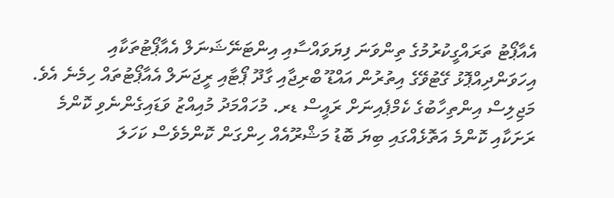އެއާޕޯޓު ތަރައްގީކުރުމުގެ ތިންވަނަ ފިޔަވައްސާއި އިންޓަނޭޝަނަލް އެއާޕޯޓުތަކާއި އިހަވަންދިއްޕޮޅު ގޭޓުވޭގެ އިތުރުން އައްޑޫ ބްރިޖާއި ގާދޫ ޕޯޓާއި ރީޖަނަލް އެއާޕޯޓުތައް ހިމެނެ އެވެ.
މަޖިލިސް އިންތިހާބުގެ ކެމްޕެއިނަށް ރައީސް ޑރ. މުހައްމަދު މުއިއްޒު ވަޑައިގެންނެވި ކޮންމެ ރަށަކާއި ކޮންމެ އަތޮޅެއްގައި ބިޔަ ބޮޑު މަޝްރޫއެއް ހިންގަން ކޮންމެވެސް ކަހަލަ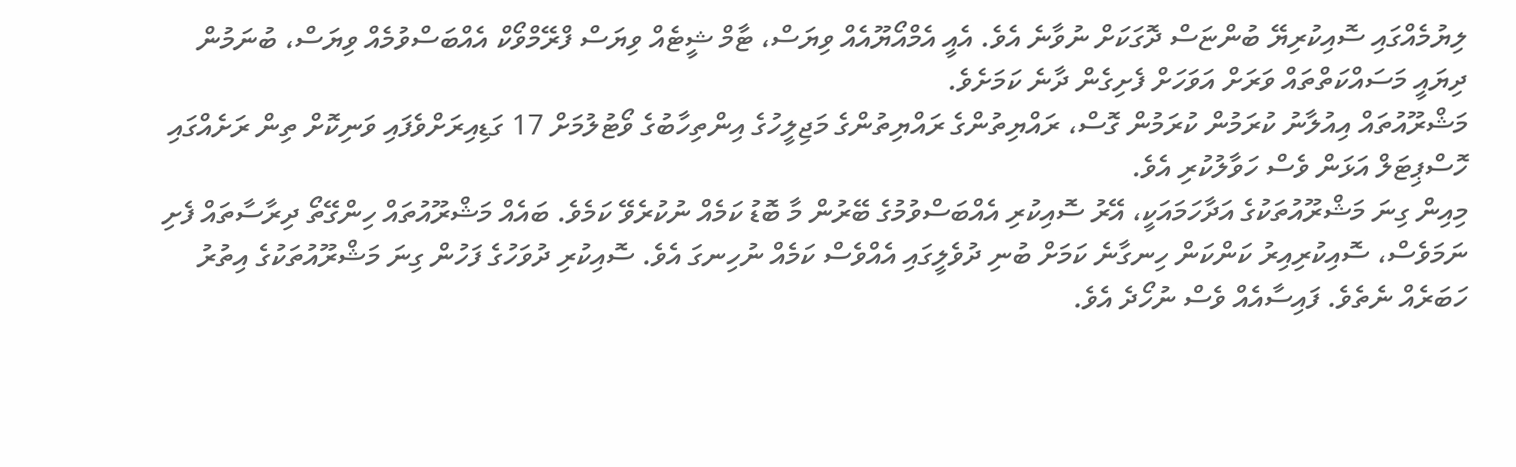ލިޔުމެއްގައި ސޮއިކުރިޔޭ ބުންޏަސް ދޮގަކަށް ނުވާނެ އެވެ. އެއީ އެމްއޯޔޫއެއް ވިޔަސް، ޓާމް ޝީޓެއް ވިޔަސް ފްރޭމްވޯކް އެއްބަސްވުމެއް ވިޔަސް، ބުނަމުން ދިޔައީ މަސައްކަތްތައް ވަރަށް އަވަހަށް ފެށިގެން ދާނެ ކަމަށެވެ.
މަޝްރޫއުތައް އިއުލާނު ކުރަމުން ކުރަމުން ގޮސް، ރައްޔިތުންގެ ރައްޔިތުންގެ މަޖިލީހުގެ އިންތިހާބުގެ ވޯޓުލުމަށް 17 ގަޑިއިރަށްވެފައި ވަނިކޮށް ތިން ރަށެއްގައި ހޮސްޕިޓަލް އަޅަން ވެސް ހަވާލުކުރި އެވެ.
މިއިން ގިނަ މަޝްރޫއުތަކުގެ އަދާހަމައަކީ، އޭރު ސޮއިކުރި އެއްބަސްވުމުގެ ބޭރުން މާ ބޮޑު ކަމެއް ނުކުރެވޭ ކަމެވެ. ބައެއް މަޝްރޫއުތައް ހިންގޭތޯ ދިރާސާތައް ފެށި ނަމަވެސް، ސޮއިކުރިއިރު ކަންކަން ހިނގާނެ ކަމަށް ބުނި ދުވެލީގައި އެއްވެސް ކަމެއް ނުހިނގަ އެވެ. ސޮއިކުރި ދުވަހުގެ ފަހުން ގިނަ މަޝްރޫއުތަކުގެ އިތުރު ހަބަރެއް ނެތެވެ. ފައިސާއެއް ވެސް ނުހޯދެ އެވެ.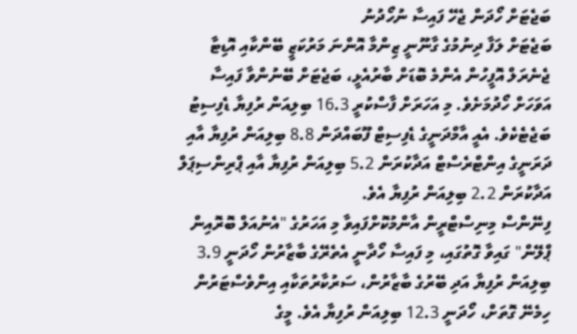ބަޖެޓަށް ހޯދަން ޖެހޭ ފައިސާ ނުހޯދުނު
ބަޖެޓަށް ލަފާ ދިނުމުގެ ގާނޫނީ ޒިންމާ އޮންނަ މަރުކަޒީ ބޭންކާއި އޮޑިޓާ ޖެނެރަލް އޮފީހުން އެންމެ ބޮޑަށް ބާރުއެޅީ، ބަޖެޓަށް ބޭނުންވާ ފައިސާ އަވަހަށް ހޯދުމަށެވެ. މި އަހަރަށް ފާސްކުރީ 16.3 ބިލިއަން ރުފިޔާ ޑެފިސިޓު ބަޖެޓެކެވެ. އެއީ އާމްދަނީގެ ޑެފިސިޓް ފޫބައްދަން 8.8 ބިލިއަން ރުފިޔާ އާއި ދަރަނީގެ އިންޓްރެސްޓް އަދާކުރަން 5.2 ބިލިއަން ރުފިޔާ އާއި ޕްރިންސިޕަލް އަދާކުރަން 2.2 ބިލިއަން ރުފިޔާ އެވެ.
ފިނޭންސް މިނިސްޓްރީން އާންމުކޮށްފައިވާ މި އަހަރުގެ "އެނުއަލް ބޮރޮއިން ޕްލޭން" ގައިވާ ގޮތުގައި، މި ފައިސާ ހޯދާނީ އެތެރޭގެ ބާޒާރުން ހޯދަނީ 3.9 ބިލިއަން ރުފިޔާ އަދި ބޭރުގެ ބާޒާރުން، ސަރުކާރުތަކާއި އިންވެސްޓަރުން ހިމެނޭ ގޮތަށް، ހޯދަނީ 12.3 ބިލިއަން ރުފިޔާ އެވެ. މީގެ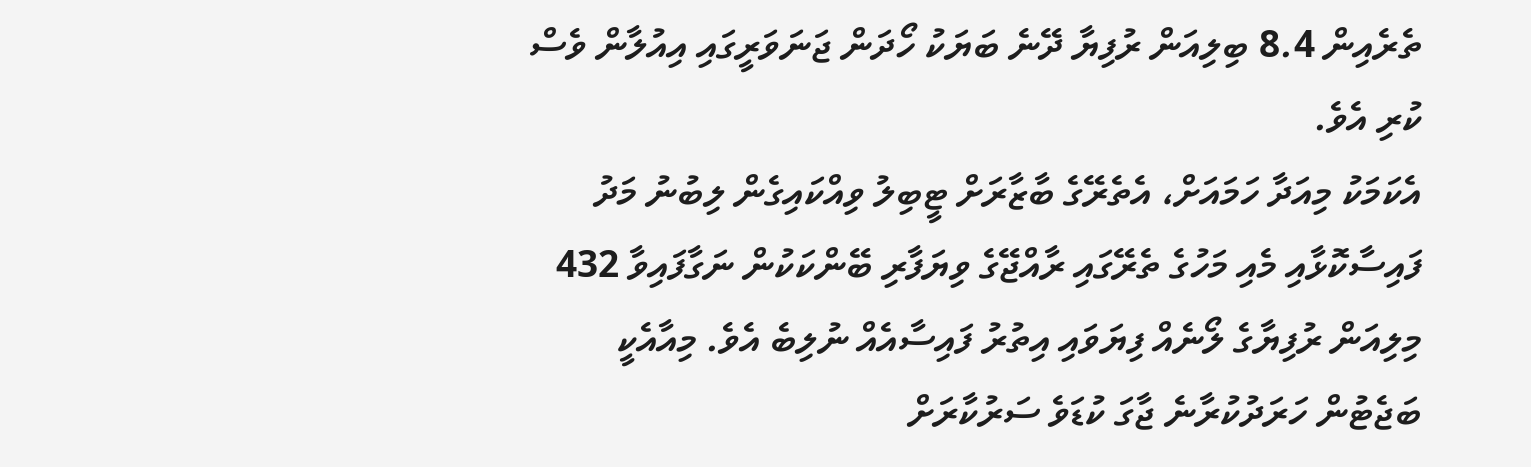ތެރެއިން 8.4 ބިލިއަން ރުފިޔާ ދޭނެ ބަޔަކު ހޯދަން ޖަނަވަރީގައި އިއުލާން ވެސް ކުރި އެވެ.
އެކަމަކު މިއަދާ ހަމައަށް، އެތެރޭގެ ބާޒާރަށް ޓީބިލު ވިއްކައިގެން ލިބުނު މަދު ފައިސާކޮޅާއި މެއި މަހުގެ ތެރޭގައި ރާއްޖޭގެ ވިޔަފާރި ބޭންކަކުން ނަގާފައިވާ 432 މިލިއަން ރުފިޔާގެ ލޯނެއް ފިޔަވައި އިތުރު ފައިސާއެއް ނުލިބެ އެވެ. މިއާއެކީ ބަޖެޓުން ހަރަދުކުރާނެ ޖާގަ ކުޑަވެ ސަރުކާރަށް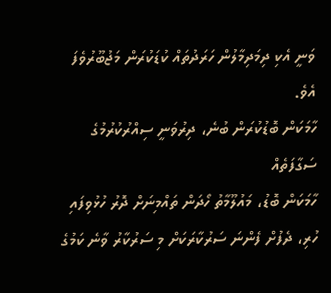ވަނީ އެކި ދިމަދިމާލުން ހަރަދުތައް ކުޑަކުރަން މަޖުބޫރުވެފަ އެވެ.
ހާމަކަން ބޮޑުކުރަން ބުނެ، ދިރުވަނީ ސިއްރުކުރުމުގެ ސަގާފަތެއް
ހާމަކަން ބޮޑު، މައުލޫމާތު ހޯދަން ތައްމިނަށް ދޮރު ހުޅުވިފައި ހުރި، ދެފުށް ފެންނަ ސަރުކާރަކަށް މި ސަރުކާރު ވާނެ ކަމުގެ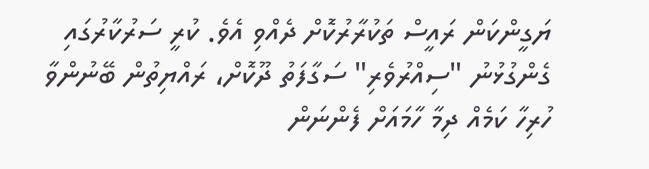ޔަގީންކަން ރައީސް ތަކުރާރުކޮށް ދެއްވި އެވެ. ކުރީ ސަރުކާރުގައި ގެންގުޅުނު "ސިއްރުވެރި" ސަގާފަތު ދޫކޮށް، ރައްޔިތުން ބޭނުންވާ ހުރިހާ ކަމެއް ދިމާ ހާމައަށް ފެންނަން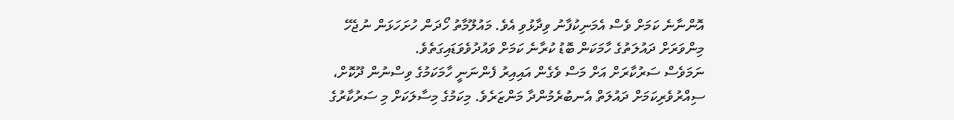އޮންނާނެ ކަމަށް ވެސް އެމަނިކުފާނު ވިދާޅުވި އެވެ. މައުލޫމާތު ހޯދަން ހުށަހަޅަން ނުޖެހޭ މިންވަރަށް ދައުލަތުގެ ހާމަކަން ބޮޑު ކުރާނެ ކަމަށް ވައުދުވެވަޑައިގަތެވެ.
ނަމަވެސް ސަރުކާރަށް އަށް މަސް ވެގެން އައިއިރު ފެންނަނީ ހާމަކަމުގެ ވިސްނުން ދޫކޮށް، ސިއްރުވެރިކަމަށް ދައުލަތް އެނބުރެމުންދާ މަންޒަރެވެ. މިކަމުގެ މިސާލަކަށް މި ސަރުކާރުގެ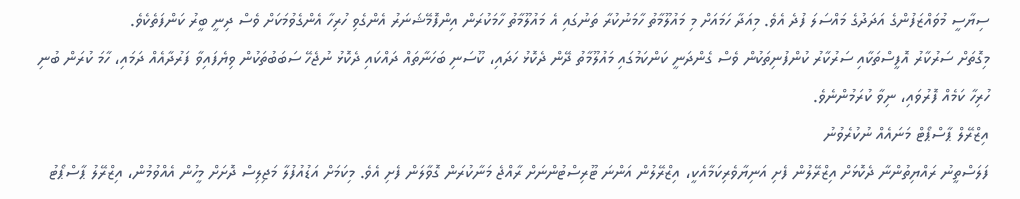ސިޔާސީ މުވައްޒަފުންގެ އަދަދުގެ މައްސަލަ ފުދެ އެވެ. މިއަދާ ހަމައަށް މި މައުލޫމާތު ހާމަނުކުރާ ތަނުގައި އެ މައުލޫމާތު ހާމަކުރަން އިންފޮމޭޝަނަރު އެންގެވި ހުރިހާ އެންގެވުމަކަށް ވެސް ދިނީ ބީރު ކަންފަތެކެވެ.
މިގޮތަށް ސަރުކާރު އޮފީސްތަކާއި ސަރުކާރު ކުންފުނިތަކުން ވެސް ގެންދަނީ ކަންކަމުގައި މައުލޫމާތު ދޭން ދެކޮޅު ހަދައި، ކޫސަނި ބަހަނާތައް ދައްކައި ދެކޮޅު ނުޖެހޭ ސަބަބުތަކުން ވިޔެފައިވާ ފަރުދާއެއް ދަމައި، ހާމަ ކުރަން ބުނި ހުރިހާ ކަމެއް ފޮރުވައި، ނިވާ ކުރަމުންނެވެ.
އިޒްރޭލް ޕާސްޕޯޓް މަނައެއް ނުކުރެވުނު
ފަލަސްތީނު ރައްޔިތުންނާ ދެކޮޅަށް އިޒްރޭލުން ފެށި އަނިޔާވެރިކަމާއެކީ، އިޒްރޭލުން އަންނަ ޓޫރިސްޓުންނަށް ރާއްޖެ މަނާކުރަން ގޮވާލަން ފެށި އެވެ. މިކަމަށް އަޑުއުފުލާ މަޖިލިސް ދޮށަށް މީހުން އެއްވުމުން، އިޒްރޭލު ޕާސްޕޯޓު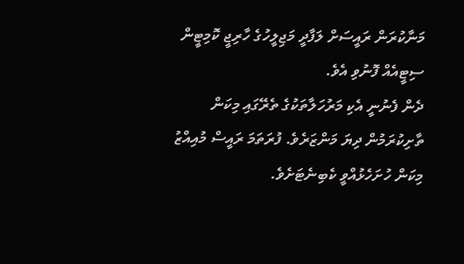މަނާކުރަން ރައީސަށް ލަފާދީ މަޖިލީހުގެ ހާރިޖީ ކޮމިޓީން ސިޓީއެއް ފޮނުވި އެވެ.
ދެން ފެނުނީ އެކި މަރުހަލާތަކުގެ ތެރޭގައި މިކަން ތާށިކުރަމުން ދިޔަ މަންޒަރެވެ. ފުރަތަމަ ރައީސް މުއިއްޒު މިކަން ހުށަހެޅުއްވީ ކެބިނެޓަށެވެ.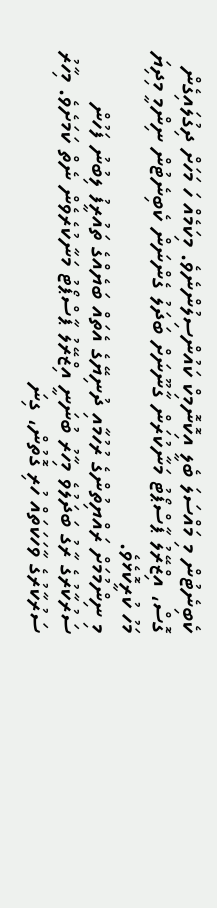ކެބިނެޓުން މި މައްސަލަ ބެލީ އިކޮނޮމިކް ކައުންސިލުންނެވެ. މިކަމެއް ހަ މަހަށް ދިގުލައިގެން ގޮސް، އިޒްރޭލު ޕާސްޕޯޓު މަނާކުރަން ގާނޫނަށް ބަދަލު ގެންނަން ކެބިނެޓުން ނިންމީ މިދިޔަ މަހު ކުރީކޮޅެވެ.
މި ނިންމުމަށް ރައްޔިތުންގެ ރުހުމާއި ދުނިޔޭގެ އެތައް ބަޔެއްގެ ތައުރީފު ލިބުނު ފަހުން ސަރުކާރުގެ ރާގު ބަދަލުވެ މިހާރު ބުނަނީ އިޒްރޭލު ޕާސްޕޯޓު މަނާކުރެވެން ނެތް ކަމަށެވެ. މިހާރު ސަރުކާރުގެ ވާހަކަތައް ހުރި ގޮތުން، ގިނަ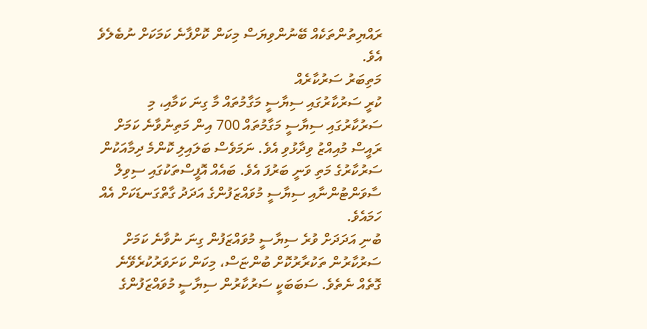ރައްޔިތުންތަކެއް ބޭނުންވިޔަސް މިކަން ކޮށްފާނެ ކަމަކަށް ނުބެލެވެ އެވެ.
މަތިބަރު ސަރުކާރެއް
ކުރީ ސަރުކާރުގައި ސިޔާސީ މަގާމުތައް މާ ގިނަ ކަމާއި، މި ސަރުކާރުގައި ސިޔާސީ މަގާމުތައް 700 އިން މަތިނުވާނެ ކަމަށް ރައީސް މުއިއްޒު ވިދާޅުވި އެވެ. ނަމަވެސް ބަލައިލި ކޮންމެ ދިމާއަކުން ސަރުކާރުގެ މަތި ވަނީ ބަރުފަ އެވެ. ބައެއް އޮފީސްތަކުގައި ސިވިލް ސާވަންޓުންނާއި ސިޔާސީ މުވައްޒަފުންގެ އަދަދު ގާތްގަނޑަކަށް އެއް ހަމައެވެ.
ބުނި އަދަދަށް ވުރެ ސިޔާސީ މުވައްޒަފުން ގިނަ ނުވާނެ ކަމަށް ސަރުކާރުން ތަކުރާރުކޮށް ބުންޏަސް، މިކަން ކަށަވަރުކުރެވޭނެ ގޮތެއް ނެތެވެ. ސަބަބަކީ ސަރުކާރުން ސިޔާސީ މުވައްޒަފުންގެ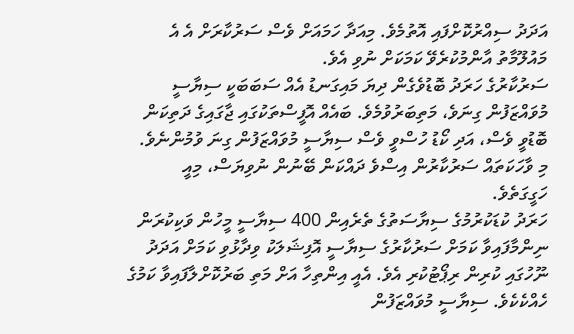އަދަދު ސިއްރުކޮށްފައި އޮތުމެވެ. މިއަދާ ހަމައަށް ވެސް ސަރުކާރަށް އެ އެ މައުލޫމާތު އާންމުކުރެވޭ ކަމަކަށް ނުވި އެވެ.
ސަރުކާރުގެ ހަރަދު ބޮޑުވެގެން ދިޔަ މައިގަނޑު އެއް ސަބަބަކީ ސިޔާސީ މުވައްޒަފުން ގިނަވެ، މަތިބަރުވުމެވެ. ބައެއް އޮފީސްތަކުގައި ޖާގައިގެ ދަތިކަން ބޮޑުވީ ވެސް، އަދި ކޯޑު ހުސްވީ ވެސް ސިޔާސީ މުވައްޒަފުން ގިނަ ވުމުންނެވެ. މި ވާހަކަތައް ސަރުކާރުން އިސްވެ ދައްކަން ބޭނުން ނުވިޔަސް، މިއީ ހަގީގަތެވެ.
ހަރަދު ކުޑަކުރުމުގެ ސިޔާސަތުގެ ތެރެއިން 400 ސިޔާސީ މީހުން ވަކިކުރަން ނިންމާފައިވާ ކަމަށް ސަރުކާރުގެ ސިޔާސީ އޮފިޝަލަކު ވިދާޅުވި ކަމަށް އަދަދު ނޫހުގައި ކުރިން ރިޕޯޓުކުރި އެވެ. އެއީ އިންތިހާ އަށް މަތި ބަރުކޮށްލާފައިވާ ކަމުގެ ހެއްކެކެވެ. ސިޔާސީ މުވައްޒަފުން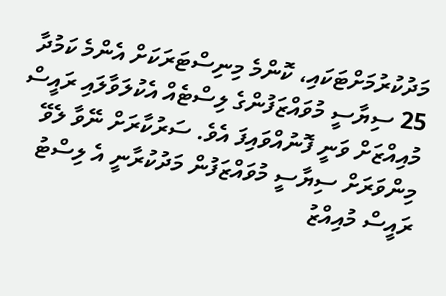މަދުކުރުމަށްޓަކައި، ކޮންމެ މިނިސްޓަރަކަށް އެންމެ ކަމުދާ 25 ސިޔާސީ މުވައްޒަފުންގެ ލިސްޓެއް އެކުލަވާލައި ރައީސް މުއިއްޒަށް ވަނީ ފޮނުއްވައިފަ އެވެ. ސަރުކާރަށް ނޭވާ ލެވޭ މިންވަރަށް ސިޔާސީ މުވައްޒަފުން މަދުކުރާނީ އެ ލިސްޓު ރައީސް މުއިއްޒު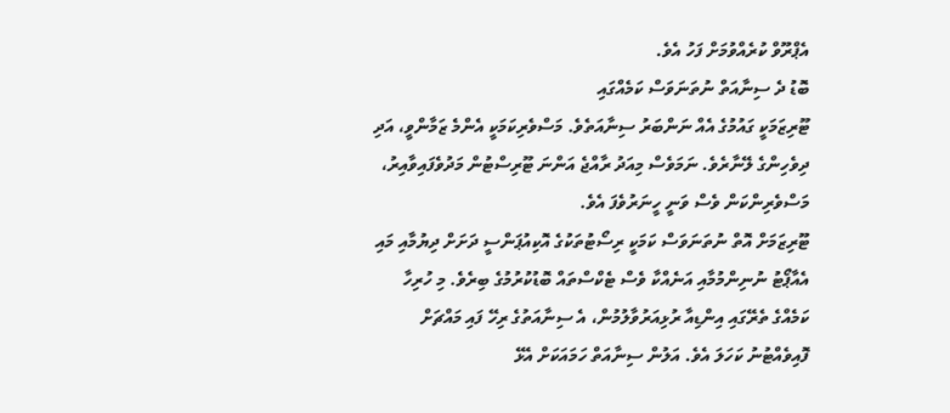އެޕްރޫވް ކުރެއްވުމަށް ފަހު އެވެ.
ބޮޑު ދެ ސިނާއަތް ނުތަނަވަސް ކަމެއްގައި
ޓޫރިޒަމަކީ ގައުމުގެ އެއް ނަންބަރު ސިނާއަތެވެ. މަސްވެރިކަމަކީ އެންމެ ޒަމާންވީ، އަދި ދިވެހިންގެ ލޭނާރެވެ. ނަމަވެސް މިއަދު ރާއްޖެ އަންނަ ޓޫރިސްޓުން މަދުވެފައިވާއިރު، މަސްވެރިންކަން ވެސް ވަނީ ހީނަރުވެފަ އެވެ.
ޓޫރިޒަމަށް އޮތް ނުތަނަވަސް ކަމަކީ ރިސޯޓުތަކުގެ އޮކިއުޕަންސީ ދަށަށް ދިޔުމާއި މައި އެއާޕޯޓު ނުނިންމުމާއި އަނެއްކާ ވެސް ޓެކްސްތައް ބޮޑުކުރުމުގެ ބިރެވެ. މި ހުރިހާ ކަމެއްގެ ތެރޭގައި އިންޑިއާ ރުޅިއަރުވާލުމުން، އެ ސިނާއަތުގެ ރިހޭ ފައި މައްޗަށް ފޮއިވެއްޓުނު ކަހަލަ އެވެ. އަލުން ސިނާއަތް ހަމައަކަށް އެޅޭ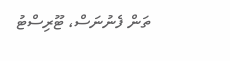ތަން ފެނުނަސް، ޓޫރިސްޓު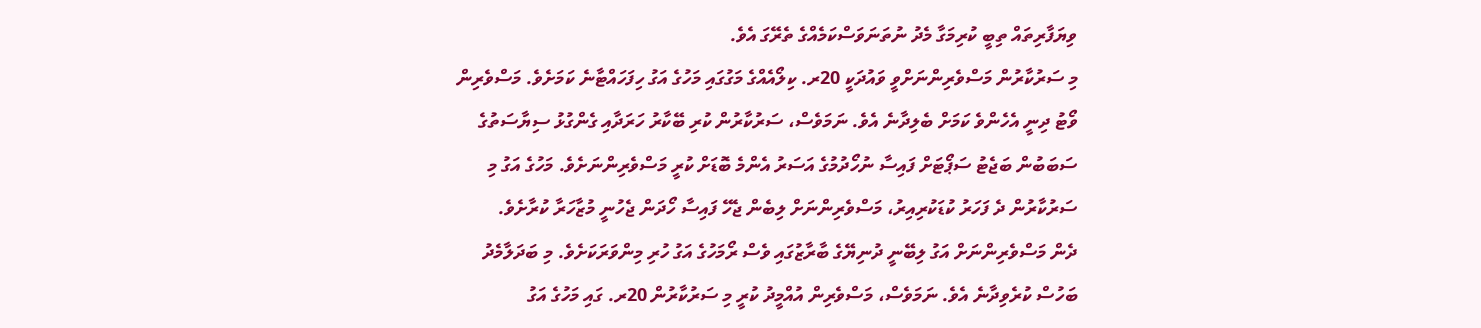ވިޔަފާރިތައް ތިބީ ކުރިމަގާ މެދު ނުތަނަވަސްކަމެއްގެ ތެރޭގަ އެވެ.
މި ސަރުކާރުން މަސްވެރިންނަށްވީ ވައުދަކީ 20ރ. ކިލޯއެއްގެ މަގުގައި މަހުގެ އަގު ހިފަހައްޓާނެ ކަމަށެވެ. މަސްވެރިން ވޯޓު ދިނީ އެހެންވެ ކަމަށް ބެލިދާނެ އެވެ. ނަމަވެސް، ސަރުކާރުން ކުރި ބޭކާރު ހަރަދާއި ގެންގުޅު ސިޔާސަތުގެ ސަބަބުން ބަޖެޓު ސަޕޯޓަށް ފައިސާ ނުހޯދުމުގެ އަސަރު އެންމެ ބޮޑަށް ކުރީ މަސްވެރިންނަށެވެ. މަހުގެ އަގު މި ސަރުކާރުން ދެ ފަހަރު ކުޑަކުރިއިރު، މަސްވެރިންނަށް ލިބެން ޖެހޭ ފައިސާ ހޯދަން ޖެހުނީ މުޒާހަރާ ކުރާށެވެ.
ދެން މަސްވެރިންނަށް އަގު ލިބޭނީ ދުނިޔޭގެ ބާރާޒުގައި ވެސް ރޯމަހުގެ އަގު ހުރި މިންވަރަކަށެވެ. މި ބަދަލާމެދު ބަހުސް ކުރެވިދާނެ އެވެ. ނަމަވެސް، މަސްވެރިން އުއްމީދު ކުރީ މި ސަރުކާރުން 20ރ. ގައި މަހުގެ އަގު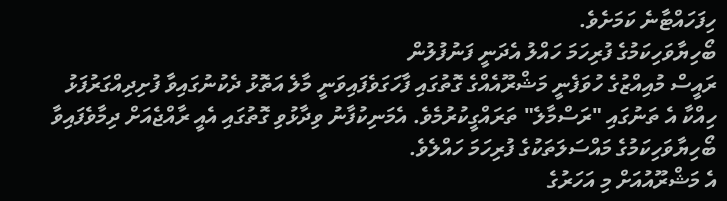ހިފަހައްޓާނެ ކަމަށެވެ.
ބޯހިޔާވަހިކަމުގެ ފުރިހަމަ ހައްލު އެދަނީ ފަނުފުލުން
ރައީސް މުއިއްޒުގެ ހުވަފެނީ މަޝްރޫއެއްގެ ގޮތުގައި ފާހަގަވެފައިވަނީ މާލެ އަތޮޅު ދެކުނުގައިވާ ފުށިދިއްގަރުފަޅު ހިއްކާ އެ ތަނުގައި "ރަސްމާލެ" ތަރައްގީކުރުމެވެ. އެމަނިކުފާނު ވިދާޅުވި ގޮތުގައި އެއީ ރާއްޖެއަށް ދިމާވެފައިވާ ބޯހިޔާވަހިކަމުގެ މައްސަލަތަކުގެ ފުރިހަމަ ހައްލެވެ.
އެ މަޝްރޫއުއަށް މި އަހަރުގެ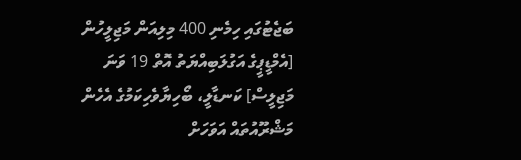ބަޖެޓުގައި ހިމެނި 400 މިލިއަން މަޖިލީހުން [އެމްޑީޕީގެ އަގުލަބިއްޔަތު އޮތް 19 ވަނަ މަޖިލީސް] ކަނޑާލީ، ބޯހިޔާވެހިކަމުގެ އެހެން މަޝްރޫއުތައް އަވަހަށް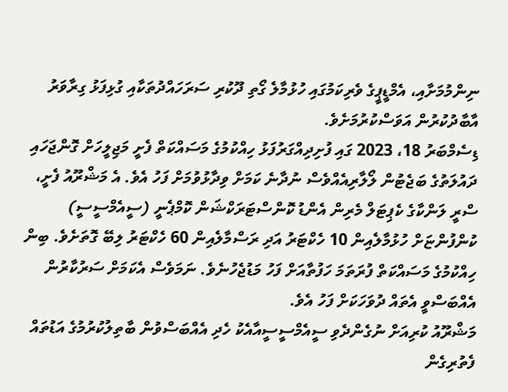ނިންމުމަށާއި، އެމްޑީޕީގެ ވެރިކަމުގައި ހުޅުމާލެ ގޯތި ދޫކުރި ސަރަހައްދުތަކާއި ގުޅިފަޅު ގިރާވަރު އާބާދުކުރުން އަވަސްކުރުމަށެވެ.
ޑިސެމްބަރު 18، 2023 ގައި ފުށިދިއްގަރުފަޅު ހިއްކުމުގެ މަސައްކަތް ފެށީ މަޖިލީހަށް ގޮންޖަހައި ދައުލަތުގެ ބަޖެޓުން ލޯލާރިއެއްވެސް ނުދާނެ ކަމަށް ވިދާޅުވުމަށް ފަހު އެވެ. އެ މަޝްރޫއު ފެށީ، ސްރީ ލަންކާގެ ކެޕިޓަލް މެރިން އެންޑު ކޮންސްޓަރަކްޝަން ކޮމްޕެނީ (ސީއެމްސީސީ) ކުންފުންޏަށް ހުޅުމާލެއިން 10 ހެކްޓަރު އަދި ރަސްމާލެއިން 60 ހެކްޓަރު ލިބޭ ގޮތަށެވެ. ބިން ހިއްކުމުގެ މަސައްކަތް ފުރަތަމަ ހަފުތާއަށް ފަހު މަޑުޖެހުނެވެ. ނަމަވެސް އެކަމަށް ސަރުކާރުން އެއްބަސްވީ އެތައް ދުވަހަކަށް ފަހު އެވެ.
މަޝްރޫއު ކުރިއަށް ނުގެންދެވި ސީއެމްސީސީއާއެކު ހެދި އެއްބަސްވުން ބާތިލުކުރުމުގެ އަޑުތައް ފެތުރިގެން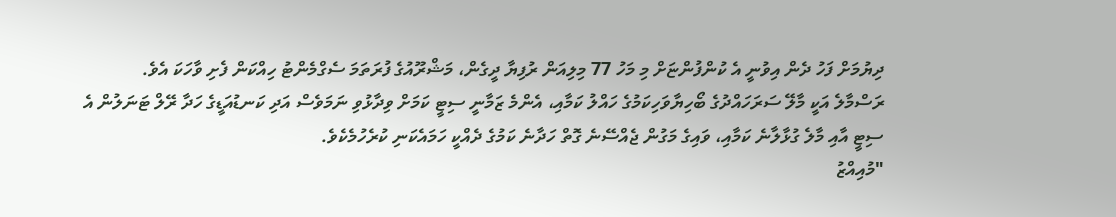ދިޔުމަށް ފަހު ދެން އިވުނީ އެ ކުންފުންޏަށް މި މަހު 77 މިލިއަން ރުފިޔާ ދީގެން، މަޝްރޫއުގެ ފުރަތަމަ ސެގްމެންޓު ހިއްކަން ފެށި ވާހަކަ އެވެ.
ރަސްމާލެ އަކީ މާލޭ ސަރަހައްދުގެ ބޯހިޔާވަހިކަމުގެ ހައްލު ކަމާއި، އެންމެ ޒަމާނީ ސިޓީ ކަމަށް ވިދާޅުވި ނަމަވެސް އަދި ކަނޑުއަޑީގެ ހަދާ ރޭލް ޓަނަލުން އެ ސިޓީ އާއި މާލެ ގުޅާލާނެ ކަމާއި، ވައިގެ މަގުން ޖެއްސޭނެ ގޮތް ހަދާނެ ކަމުގެ ދެއްކީ ހަމައެކަނި ކުރެހުމެކެވެ.
"މުއިއްޒު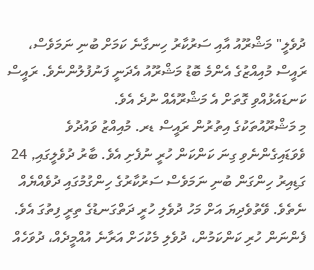ދުވެލީ" މަޝްރޫއު އާއި ސަރުކާރު ހިނގާނެ ކަމަށް ބުނި ނަމަވެސް، ރައީސް މުއިއްޒުގެ އެންމެ ބޮޑު މަޝްރޫއު އެދަނީ ފަނުފުލުންނެވެ. ރައީސް ކަނޑައެޅުއްވި ގޮތަށް އެ މަޝްރޫއެއް ނުދެ އެވެ.
މި މަޝްރޫއުތަކުގެ އިތުރުން ރައީސް ޑރ. މުއިއްޒު ވައުދުވެ ވެވަޑައިގެންނެވި ގިނަ ކަންކަން ހުރީ ނުފެށި އެވެ. ބާރު ދުވެލީގައި, 24 ގަޑިއިރު ހިންގަން ބުނި ނަމަވެސް ސަރުކާރުގެ ހިންގުމުގައި ދުވެއްޔެއް ނެތެވެ. ވޭތުވެދިޔަ އަށް މަހު ދުވެލި ހުރީ ދަތްގަނޑުގެ ތިރީ ފިތުގަ އެވެ. ފެންނަން ހުރި ކަންކަމުން، ދުވެލި މެކުހަށް އަރާނެ އުއްމީދެއް، ދުވަހެއް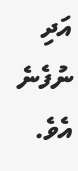އަދި ނުފެނެ އެވެ.